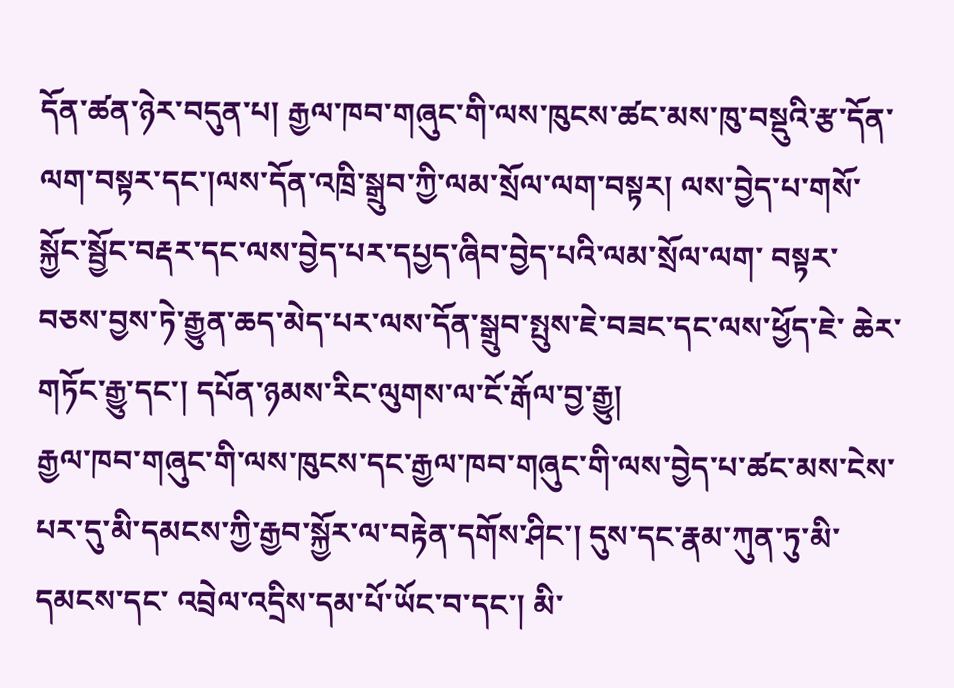དོན་ཚན་ཉེར་བདུན་པ། རྒྱལ་ཁབ་གཞུང་གི་ལས་ཁུངས་ཚང་མས་ཁུ་བསྡུའི་རྩ་དོན་ལག་བསྟར་དང་།ལས་དོན་འཁྲི་སྒྲུབ་ཀྱི་ལམ་སྲོལ་ལག་བསྟར། ལས་བྱེད་པ་གསོ་སྐྱོང་སྦྱོང་བརྡར་དང་ལས་བྱེད་པར་དཔྱད་ཞིབ་བྱེད་པའི་ལམ་སྲོལ་ལག་ བསྟར་བཅས་བྱས་ཏེ་རྒྱུན་ཆད་མེད་པར་ལས་དོན་སྒྲུབ་སྤུས་ཇེ་བཟང་དང་ལས་ཕྱོད་ཇེ་ ཆེར་གཏོང་རྒྱུ་དང་། དཔོན་ཉམས་རིང་ལུགས་ལ་ངོ་རྒོལ་བྱ་རྒྱུ།
རྒྱལ་ཁབ་གཞུང་གི་ལས་ཁུངས་དང་རྒྱལ་ཁབ་གཞུང་གི་ལས་བྱེད་པ་ཚང་མས་ངེས་པར་དུ་མི་དམངས་ཀྱི་རྒྱབ་སྐྱོར་ལ་བརྟེན་དགོས་ཤིང་། དུས་དང་རྣམ་ཀུན་ཏུ་མི་དམངས་དང་ འབྲེལ་འདྲིས་དམ་པོ་ཡོང་བ་དང་། མི་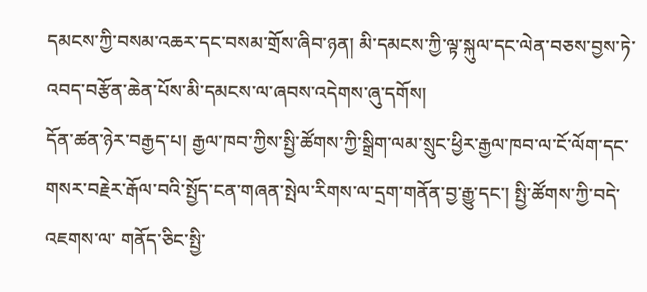དམངས་ཀྱི་བསམ་འཆར་དང་བསམ་གྲོས་ཞིབ་ཉན། མི་དམངས་ཀྱི་ལྟ་སྐུལ་དང་ལེན་བཅས་བྱས་ཏེ་འབད་བརྩོན་ཆེན་པོས་མི་དམངས་ལ་ཞབས་འདེགས་ཞུ་དགོས།
དོན་ཚན་ཉེར་བརྒྱད་པ། རྒྱལ་ཁབ་ཀྱིས་སྤྱི་ཚོགས་ཀྱི་སྒྲིག་ལམ་སྲུང་ཕྱིར་རྒྱལ་ཁབ་ལ་ངོ་ལོག་དང་གསར་བརྗེར་རྒོལ་བའི་སྤྱོད་ངན་གཞན་སྤེལ་རིགས་ལ་དྲག་གནོན་བྱ་རྒྱུ་དང་། སྤྱི་ཚོགས་ཀྱི་བདེ་འཇགས་ལ་ གནོད་ཅིང་སྤྱི་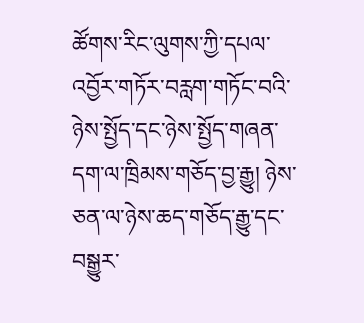ཚོགས་རིང་ལུགས་ཀྱི་དཔལ་འབྱོར་གཏོར་བརླག་གཏོང་བའི་ཉེས་སྤྱོད་དང་ཉེས་སྤྱོད་གཞན་དག་ལ་ཁྲིམས་གཅོད་བྱ་རྒྱུ། ཉེས་ཅན་ལ་ཉེས་ཆད་གཅོད་རྒྱུ་དང་བསྒྱུར་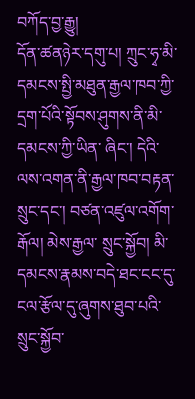བཀོད་བྱ་རྒྱུ།
དོན་ཚནཉེར་དགུ་པ། ཀྲུང་ཧྭ་མི་དམངས་སྤྱི་མཐུན་རྒྱལ་ཁབ་ཀྱི་དྲག་པོའི་སྟོབས་ཤུགས་ནི་མི་དམངས་ཀྱི་ཡིན་ ཞིང་། དེའི་ལས་འགན་ནི་རྒྱལ་ཁབ་བརྟན་སྲུང་དང་། བཙན་འཛུལ་འགོག་རྒོལ། མེས་རྒྱལ་ སྲུང་སྐྱོབ། མི་དམངས་རྣམས་བདེ་ཐང་ངང་དུ་ངལ་རྩོལ་དུ་ཞུགས་ཐུབ་པའི་སྲུང་སྐྱོབ་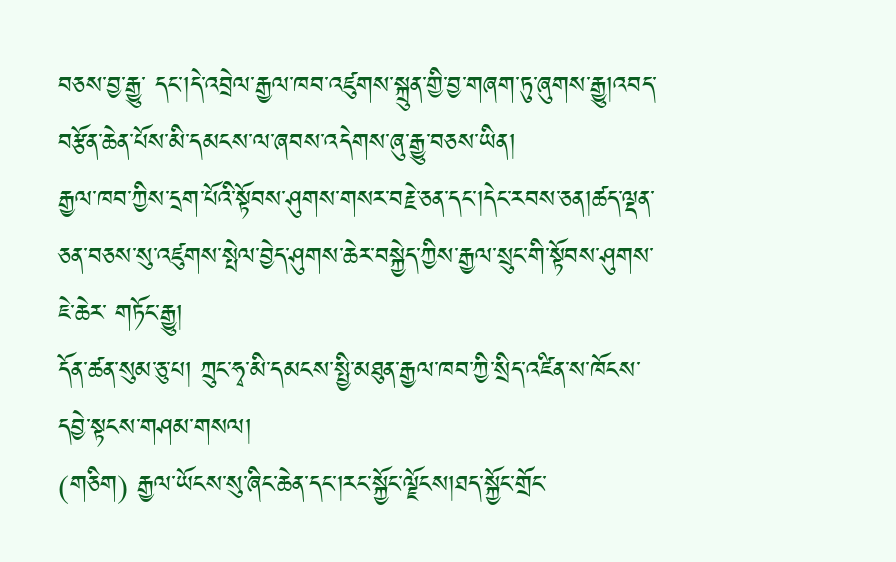བཅས་བྱ་རྒྱུ་ དང་།དེ་འབྲེལ་རྒྱལ་ཁབ་འཛུགས་སྐྲུན་གྱི་བྱ་གཞག་ཏུ་ཞུགས་རྒྱུ།འབད་བརྩོན་ཆེན་པོས་མི་དམངས་ལ་ཞབས་འདེགས་ཞུ་རྒྱུ་བཅས་ཡིན།
རྒྱལ་ཁབ་ཀྱིས་དྲག་པོའི་སྟོབས་ཤུགས་གསར་བརྗེ་ཅན་དང་།དེང་རབས་ཅན།ཚད་ལྡན་ཅན་བཅས་སུ་འཛུགས་སྤེལ་བྱེད་ཤུགས་ཆེར་བསྐྱེད་ཀྱིས་རྒྱལ་སྲུང་གི་སྟོབས་ཤུགས་ཇེ་ཆེར་ གཏོང་རྒྱུ།
དོན་ཚན་སུམ་ཅུ་པ། ཀྲུང་ཧྭ་མི་དམངས་སྤྱི་མཐུན་རྒྱལ་ཁབ་ཀྱི་སྲིད་འཛིན་ས་ཁོངས་དབྱེ་སྟངས་གཤམ་གསལ།
(གཅིག) རྒྱལ་ཡོངས་སུ་ཞིང་ཆེན་དང་།རང་སྐྱོང་ལྗོངས།ཐད་སྐྱོང་གྲོང་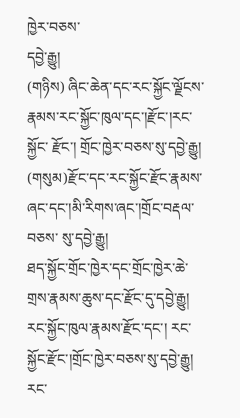ཁྱེར་བཅས་
དབྱེ་རྒྱུ།
(གཉིས) ཞིང་ཆེན་དང་རང་སྐྱོང་ལྗོངས་རྣམས་རང་སྐྱོང་ཁུལ་དང་།རྫོང་།རང་སྐྱོང་ རྫོང་། གྲོང་ཁྱེར་བཅས་སུ་དབྱེ་རྒྱུ།
(གསུམ)རྫོང་དང་རང་སྐྱོང་རྫོང་རྣམས་ཞང་དང་།མི་རིགས་ཞང་།གྲོང་བརྡལ་བཅས་ སུ་དབྱེ་རྒྱུ།
ཐད་སྐྱོང་གྲོང་ཁྱེར་དང་གྲོང་ཁྱེར་ཆེ་གྲས་རྣམས་ཆུས་དང་རྫོང་དུ་དབྱེ་རྒྱུ།
རང་སྐྱོང་ཁུལ་རྣམས་རྫོང་དང་། རང་སྐྱོང་རྫོང་།གྲོང་ཁྱེར་བཅས་སུ་དབྱེ་རྒྱུ།
རང་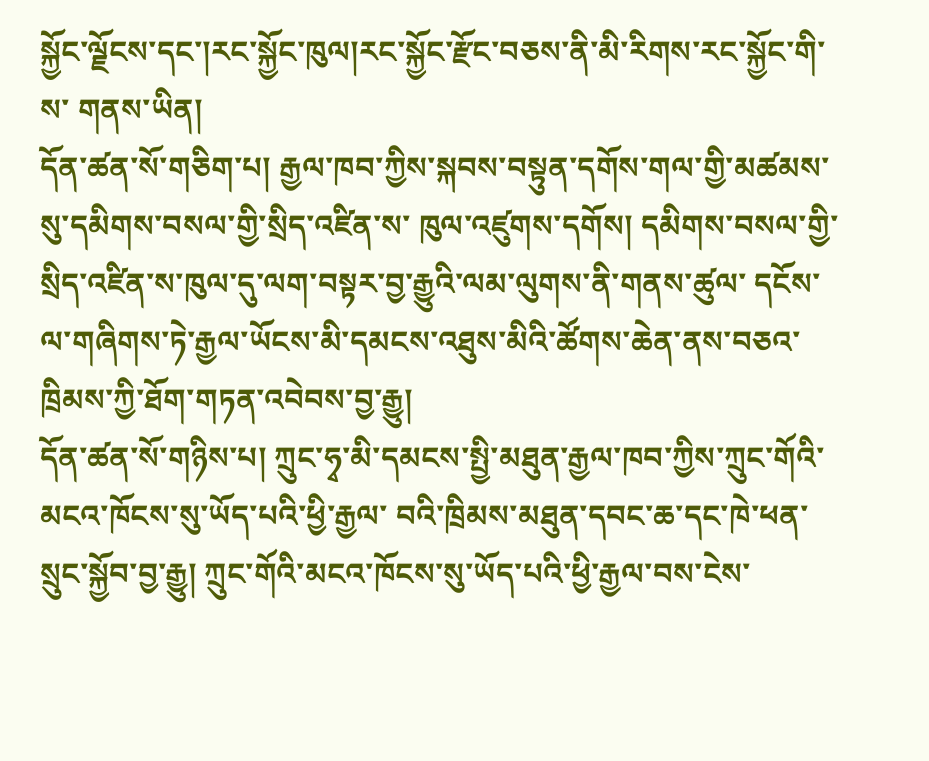སྐྱོང་ལྗོངས་དང་།རང་སྐྱོང་ཁུལ།རང་སྐྱོང་རྫོང་བཅས་ནི་མི་རིགས་རང་སྐྱོང་གི་ས་ གནས་ཡིན།
དོན་ཚན་སོ་གཅིག་པ། རྒྱལ་ཁབ་ཀྱིས་སྐབས་བསྟུན་དགོས་གལ་གྱི་མཚམས་སུ་དམིགས་བསལ་གྱི་སྲིད་འཛིན་ས་ ཁུལ་འཛུགས་དགོས། དམིགས་བསལ་གྱི་སྲིད་འཛིན་ས་ཁུལ་དུ་ལག་བསྟར་བྱ་རྒྱུའི་ལམ་ལུགས་ནི་གནས་ཚུལ་ དངོས་ལ་གཞིགས་ཏེ་རྒྱལ་ཡོངས་མི་དམངས་འཐུས་མིའི་ཚོགས་ཆེན་ནས་བཅའ་ཁྲིམས་ཀྱི་ཐོག་གཏན་འབེབས་བྱ་རྒྱུ།
དོན་ཚན་སོ་གཉིས་པ། ཀྲུང་ཧྭ་མི་དམངས་སྤྱི་མཐུན་རྒྱལ་ཁབ་ཀྱིས་ཀྲུང་གོའི་མངའ་ཁོངས་སུ་ཡོད་པའི་ཕྱི་རྒྱལ་ བའི་ཁྲིམས་མཐུན་དབང་ཆ་དང་ཁེ་ཕན་སྲུང་སྐྱོབ་བྱ་རྒྱུ། ཀྲུང་གོའི་མངའ་ཁོངས་སུ་ཡོད་པའི་ཕྱི་རྒྱལ་བས་ངེས་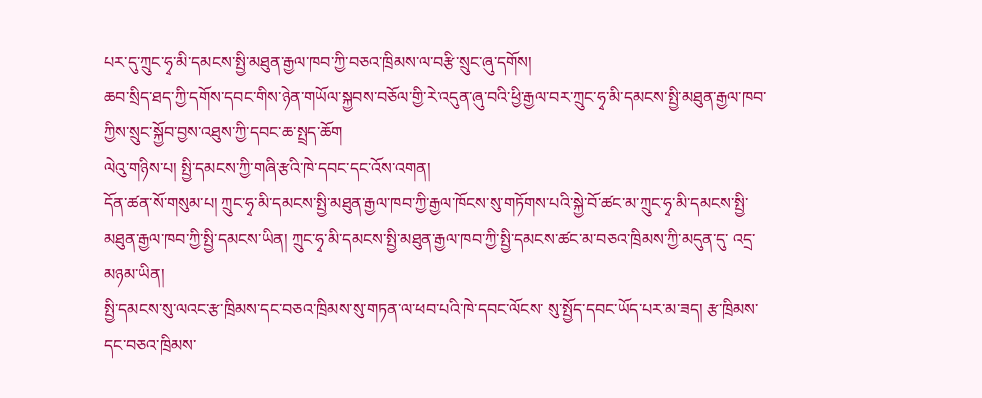པར་དུ་ཀྲུང་ཧྭ་མི་དམངས་སྤྱི་མཐུན་རྒྱལ་ཁབ་ཀྱི་བཅའ་ཁྲིམས་ལ་བརྩི་སྲུང་ཞུ་དགོས།
ཆབ་སྲིད་ཐད་ཀྱི་དགོས་དབང་གིས་ཉེན་གཡོལ་སྐྱབས་བཅོལ་གྱི་རེ་འདུན་ཞུ་བའི་ཕྱི་རྒྱལ་བར་ཀྲུང་ཧྭ་མི་དམངས་སྤྱི་མཐུན་རྒྱལ་ཁབ་ཀྱིས་སྲུང་སྐྱོབ་བྱས་འཐུས་ཀྱི་དབང་ཆ་སྤྲད་ཆོག
ལེའུ་གཉིས་པ། སྤྱི་དམངས་ཀྱི་གཞི་རྩའི་ཁེ་དབང་དང་འོས་འགན།
དོན་ཚན་སོ་གསུམ་པ། ཀྲུང་ཧྭ་མི་དམངས་སྤྱི་མཐུན་རྒྱལ་ཁབ་ཀྱི་རྒྱལ་ཁོངས་སུ་གཏོགས་པའི་སྐྱེ་བོ་ཚང་མ་ཀྲུང་ཧྭ་མི་དམངས་སྤྱི་མཐུན་རྒྱལ་ཁབ་ཀྱི་སྤྱི་དམངས་ཡིན། ཀྲུང་ཧྭ་མི་དམངས་སྤྱི་མཐུན་རྒྱལ་ཁབ་ཀྱི་སྤྱི་དམངས་ཚང་མ་བཅའ་ཁྲིམས་ཀྱི་མདུན་དུ་ འདྲ་མཉམ་ཡིན།
སྤྱི་དམངས་སུ་ལའང་རྩ་ཁྲིམས་དང་བཅའ་ཁྲིམས་སུ་གཏན་ལ་ཕབ་པའི་ཁེ་དབང་ལོངས་ སུ་སྤྱོད་དབང་ཡོད་པར་མ་ཟད། རྩ་ཁྲིམས་དང་བཅའ་ཁྲིམས་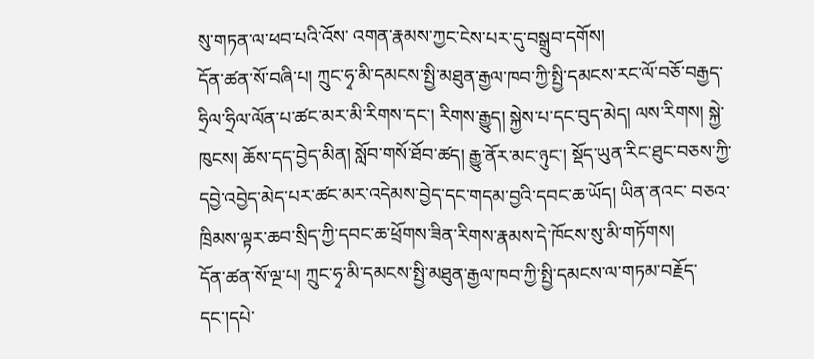སུ་གཏན་ལ་ཕབ་པའི་འོས་ འགན་རྣམས་ཀྱང་ངེས་པར་དུ་བསྒྲུབ་དགོས།
དོན་ཚན་སོ་བཞི་པ། ཀྲུང་ཧྭ་མི་དམངས་སྤྱི་མཐུན་རྒྱལ་ཁབ་ཀྱི་སྤྱི་དམངས་རང་ལོ་བཅོ་བརྒྱད་ཧྲིལ་ཧྲིལ་ལོན་པ་ཚང་མར་མི་རིགས་དང་། རིགས་རྒྱུད། སྐྱེས་པ་དང་བུད་མེད། ལས་རིགས། སྐྱེ་ཁུངས། ཆོས་དད་བྱེད་མིན། སློབ་གསོ་ཐོབ་ཚད། རྒྱུ་ནོར་མང་ཉུང་། སྡོད་ཡུན་རིང་ཐུང་བཅས་ཀྱི་ དབྱེ་འབྱེད་མེད་པར་ཚང་མར་འདེམས་བྱེད་དང་གདམ་བྱའི་དབང་ཆ་ཡོད། ཡིན་ནའང་ བཅའ་ཁྲིམས་ལྟར་ཆབ་སྲིད་ཀྱི་དབང་ཆ་ཕྲོགས་ཟིན་རིགས་རྣམས་དེ་ཁོངས་སུ་མི་གཏོགས།
དོན་ཚན་སོ་ལྔ་པ། ཀྲུང་ཧྭ་མི་དམངས་སྤྱི་མཐུན་རྒྱལ་ཁབ་ཀྱི་སྤྱི་དམངས་ལ་གཏམ་བརྗོད་དང་།དཔེ་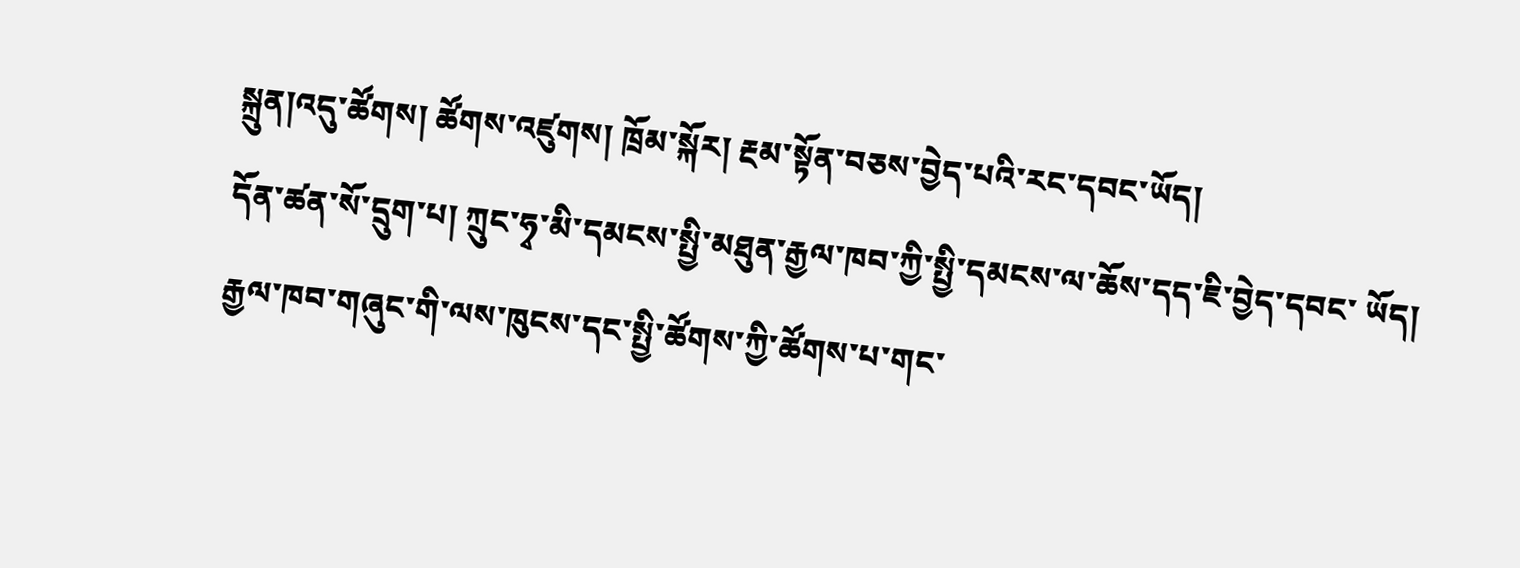སྐྲུན།འདུ་ཚོགས། ཚོགས་འཛུགས། ཁྲོམ་སྐོར། རྔམ་སྟོན་བཅས་བྱེད་པའི་རང་དབང་ཡོད།
དོན་ཚན་སོ་དྲུག་པ། ཀྲུང་ཧྭ་མི་དམངས་སྤྱི་མཐུན་རྒྱལ་ཁབ་ཀྱི་སྤྱི་དམངས་ལ་ཆོས་དད་ཇི་བྱེད་དབང་ ཡོད།
རྒྱལ་ཁབ་གཞུང་གི་ལས་ཁུངས་དང་སྤྱི་ཚོགས་ཀྱི་ཚོགས་པ་གང་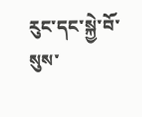རུང་དང་སྐྱེ་བོ་སུས་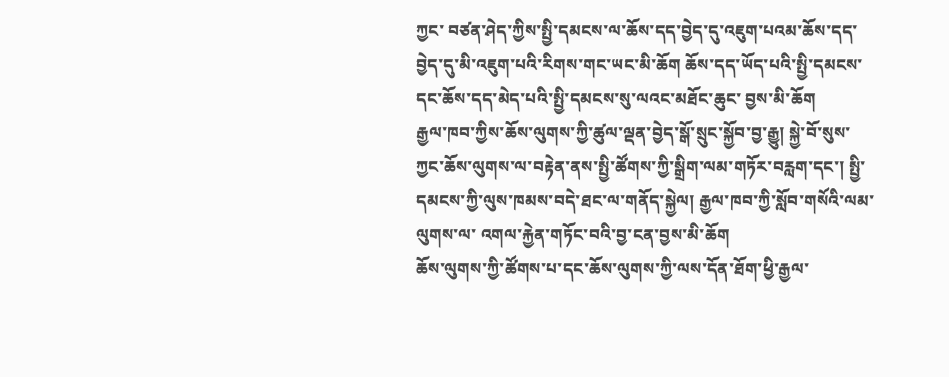ཀྱང་ བཙན་ཤེད་ཀྱིས་སྤྱི་དམངས་ལ་ཆོས་དད་བྱེད་དུ་འཇུག་པའམ་ཆོས་དད་བྱེད་དུ་མི་འཇུག་པའི་རིགས་གང་ཡང་མི་ཆོག ཆོས་དད་ཡོད་པའི་སྤྱི་དམངས་དང་ཆོས་དད་མེད་པའི་སྤྱི་དམངས་སུ་ལའང་མཐོང་ཆུང་ བྱས་མི་ཆོག
རྒྱལ་ཁབ་ཀྱིས་ཆོས་ལུགས་ཀྱི་ཚུལ་ལྡན་བྱེད་སྒོ་སྲུང་སྐྱོབ་བྱ་རྒྱུ། སྐྱེ་བོ་སུས་ཀྱང་ཆོས་ལུགས་ལ་བརྟེན་ནས་སྤྱི་ཚོགས་ཀྱི་སྒྲིག་ལམ་གཏོར་བརླག་དང་། སྤྱི་ དམངས་ཀྱི་ལུས་ཁམས་བདེ་ཐང་ལ་གནོད་སྐྱེལ། རྒྱལ་ཁབ་ཀྱི་སློབ་གསོའི་ལམ་ལུགས་ལ་ འགལ་རྐྱེན་གཏོང་བའི་བྱ་ངན་བྱས་མི་ཆོག
ཆོས་ལུགས་ཀྱི་ཚོགས་པ་དང་ཆོས་ལུགས་ཀྱི་ལས་དོན་ཐོག་ཕྱི་རྒྱལ་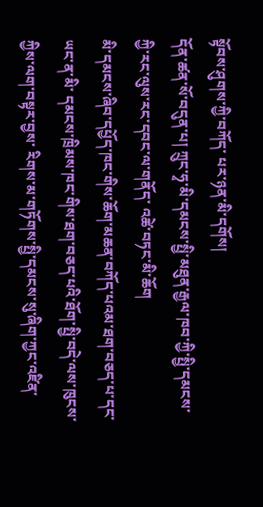སྟོབས་ཤུགས་ཀྱི་བཀོད་ པར་ཉན་མི་དགོས།
དོན་ཚན་སོ་བདུན་པ། ཀྲུང་ཧྭ་མི་དམངས་སྤྱི་མཐུན་རྒྱལ་ཁབ་ཀྱི་སྤྱི་དམངས་ཀྱི་རང་ལུས་རང་དབང་ལ་གནོད་ འཚེ་བཏང་མི་ཆོག
མི་དམངས་ཞིབ་དཔྱོད་ཁང་གིས་ཆོག་མཆན་བཀོད་པའམ་ཐག་བཅད་པ་དང་ཡང་ན་མི་ དམངས་ཁྲིམས་ཁང་གིས་ཐག་བཅད་པའི་ཐོག་སྤྱི་བདེ་ལས་ཁུངས་ཀྱིས་ལག་བསྟར་བྱས་ རིགས་མ་གཏོགས་སྤྱི་དམངས་སུ་ཞིག་ཀྱང་འཛིན་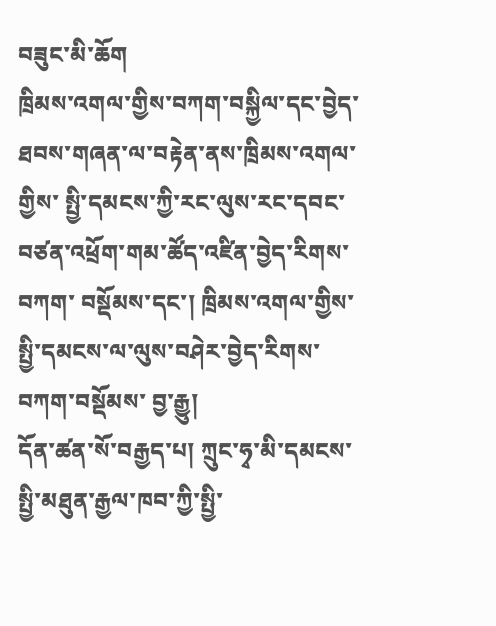བཟུང་མི་ཆོག
ཁྲིམས་འགལ་གྱིས་བཀག་བསྐྱིལ་དང་བྱེད་ཐབས་གཞན་ལ་བརྟེན་ནས་ཁྲིམས་འགལ་གྱིས་ སྤྱི་དམངས་ཀྱི་རང་ལུས་རང་དབང་བཙན་འཕྲོག་གམ་ཚོད་འཛིན་བྱེད་རིགས་བཀག་ བསྡོམས་དང་། ཁྲིམས་འགལ་གྱིས་སྤྱི་དམངས་ལ་ལུས་བཤེར་བྱེད་རིགས་བཀག་བསྡོམས་ བྱ་རྒྱུ།
དོན་ཚན་སོ་བརྒྱད་པ། ཀྲུང་ཧྭ་མི་དམངས་སྤྱི་མཐུན་རྒྱལ་ཁབ་ཀྱི་སྤྱི་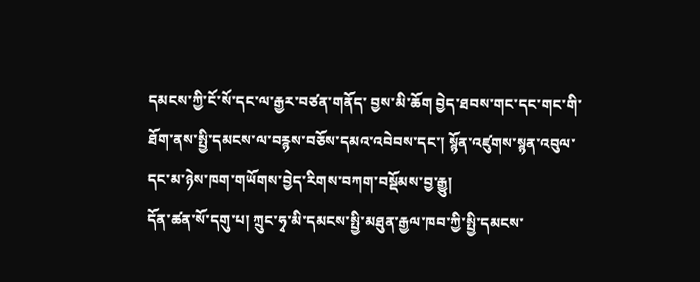དམངས་ཀྱི་ངོ་སོ་དང་ལ་རྒྱར་བཙན་གནོད་ བྱས་མི་ཆོག བྱེད་ཐབས་གང་དང་གང་གི་ཐོག་ནས་སྤྱི་དམངས་ལ་བརྙས་བཅོས་དམའ་འབེབས་དང་། སྙོན་འཛུགས་སྙན་འབུལ་དང་མ་ཉེས་ཁག་གཡོགས་བྱེད་རིགས་བཀག་བསྡོམས་བྱ་རྒྱུ།
དོན་ཚན་སོ་དགུ་པ། ཀྲུང་ཧྭ་མི་དམངས་སྤྱི་མཐུན་རྒྱལ་ཁབ་ཀྱི་སྤྱི་དམངས་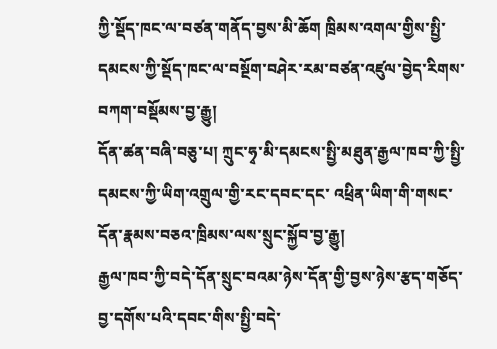ཀྱི་སྡོད་ཁང་ལ་བཙན་གནོད་བྱས་མི་ཆོག ཁྲིམས་འགལ་གྱིས་སྤྱི་དམངས་ཀྱི་སྡོད་ཁང་ལ་བསྔོག་བཤེར་རམ་བཙན་འཛུལ་བྱེད་རིགས་བཀག་བསྡོམས་བྱ་རྒྱུ།
དོན་ཚན་བཞི་བཅུ་པ། ཀྲུང་ཧྭ་མི་དམངས་སྤྱི་མཐུན་རྒྱལ་ཁབ་ཀྱི་སྤྱི་དམངས་ཀྱི་ཡིག་འགྲུལ་གྱི་རང་དབང་དང་ འཕྲིན་ཡིག་གི་གསང་དོན་རྣམས་བཅའ་ཁྲིམས་ལས་སྲུང་སྐྱོབ་བྱ་རྒྱུ།
རྒྱལ་ཁབ་ཀྱི་བདེ་དོན་སྲུང་བའམ་ཉེས་དོན་གྱི་བྱས་ཉེས་རྩད་གཅོད་བྱ་དགོས་པའི་དབང་གིས་སྤྱི་བདེ་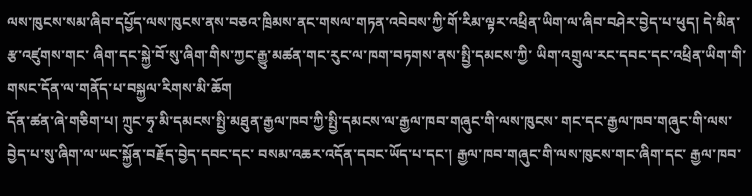ལས་ཁུངས་སམ་ཞིབ་དཔྱོད་ལས་ཁུངས་ནས་བཅའ་ཁྲིམས་ནང་གསལ་གཏན་འབེབས་ཀྱི་གོ་རིམ་ལྟར་འཕྲིན་ཡིག་ལ་ཞིབ་བཤེར་བྱེད་པ་ཕུད། དེ་མིན་རྩ་འཛུགས་གང་ ཞིག་དང་སྐྱེ་བོ་སུ་ཞིག་གིས་ཀྱང་རྒྱུ་མཚན་གང་རུང་ལ་ཁག་བཏགས་ནས་སྤྱི་དམངས་ཀྱི་ ཡིག་འགྲུལ་རང་དབང་དང་འཕྲིན་ཡིག་གི་གསང་དོན་ལ་གནོད་པ་བསྐྱལ་རིགས་མི་ཆོག
དོན་ཚན་ཞེ་གཅིག་པ། ཀྲུང་ཧྭ་མི་དམངས་སྤྱི་མཐུན་རྒྱལ་ཁབ་ཀྱི་སྤྱི་དམངས་ལ་རྒྱལ་ཁབ་གཞུང་གི་ལས་ཁུངས་ གང་དང་རྒྱལ་ཁབ་གཞུང་གི་ལས་བྱེད་པ་སུ་ཞིག་ལ་ཡང་སྐྱོན་བརྗོད་བྱེད་དབང་དང་ བསམ་འཆར་འདོན་དབང་ཡོད་པ་དང་། རྒྱལ་ཁབ་གཞུང་གི་ལས་ཁུངས་གང་ཞིག་དང་ རྒྱལ་ཁབ་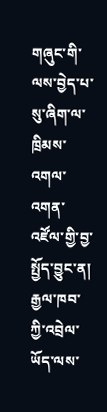གཞུང་གི་ལས་བྱེད་པ་སུ་ཞིག་ལ་ཁྲིམས་འགལ་འགན་འཛོལ་གྱི་བྱ་སྤྱོད་བྱུང་ན། རྒྱལ་ཁབ་ཀྱི་འབྲེལ་ཡོད་ལས་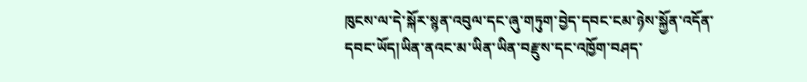ཁུངས་ལ་དེ་སྐོར་སྙན་འབུལ་དང་ཞུ་གཏུག་བྱེད་དབང་ངམ་ཉེས་སྐྱོན་འདོན་དབང་ཡོད།ཡིན་ནའང་མ་ཡིན་ཡིན་བརྫུས་དང་འཁྱོག་བཤད་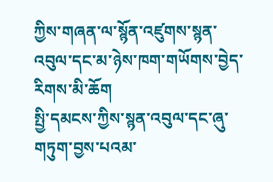ཀྱིས་གཞན་ལ་སྙོན་འཛུགས་སྙན་འབུལ་དང་མ་ཉེས་ཁག་གཡོགས་བྱེད་རིགས་མི་ཆོག
སྤྱི་དམངས་ཀྱིས་སྙན་འབུལ་དང་ཞུ་གཏུག་བྱས་པའམ་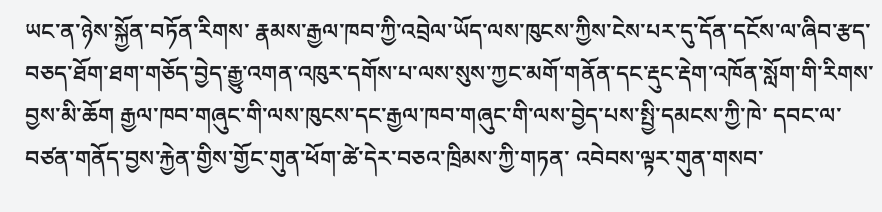ཡང་ན་ཉེས་སྐྱོན་བཏོན་རིགས་ རྣམས་རྒྱལ་ཁབ་ཀྱི་འབྲེལ་ཡོད་ལས་ཁུངས་ཀྱིས་ངེས་པར་དུ་དོན་དངོས་ལ་ཞིབ་རྩད་ བཅད་ཐོག་ཐག་གཅོད་བྱེད་རྒྱུ་འགན་འཁུར་དགོས་པ་ལས་སུས་ཀྱང་མགོ་གནོན་དང་རྡུང་རྡེག་འཁོན་སློག་གི་རིགས་བྱས་མི་ཆོག རྒྱལ་ཁབ་གཞུང་གི་ལས་ཁུངས་དང་རྒྱལ་ཁབ་གཞུང་གི་ལས་བྱེད་པས་སྤྱི་དམངས་ཀྱི་ཁེ་ དབང་ལ་བཙན་གནོད་བྱས་རྐྱེན་གྱིས་གྱོང་གུན་ཕོག་ཚེ་དེར་བཅའ་ཁྲིམས་ཀྱི་གཏན་ འབེབས་ལྟར་གུན་གསབ་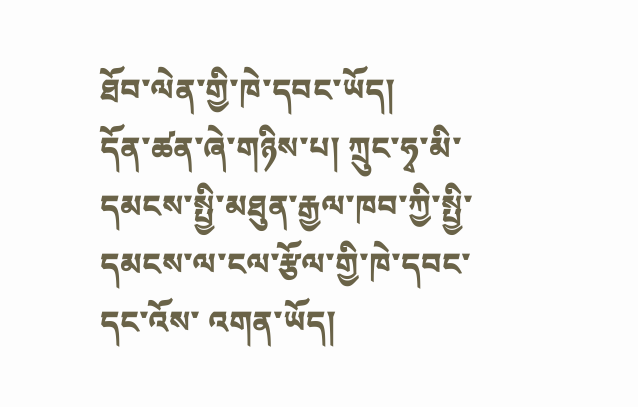ཐོབ་ལེན་གྱི་ཁེ་དབང་ཡོད།
དོན་ཚན་ཞེ་གཉིས་པ། ཀྲུང་ཧྭ་མི་དམངས་སྤྱི་མཐུན་རྒྱལ་ཁབ་ཀྱི་སྤྱི་དམངས་ལ་ངལ་རྩོལ་གྱི་ཁེ་དབང་དང་འོས་ འགན་ཡོད།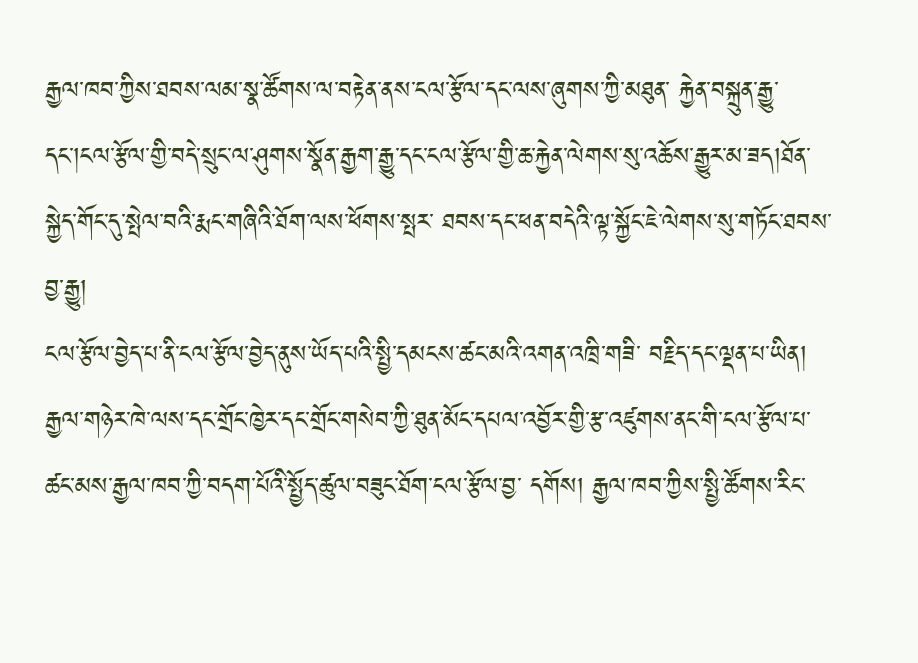རྒྱལ་ཁབ་ཀྱིས་ཐབས་ལམ་སྣ་ཚོགས་ལ་བརྟེན་ནས་ངལ་རྩོལ་དང་ལས་ཞུགས་ཀྱི་མཐུན་ རྐྱེན་བསྐྲུན་རྒྱུ་དང་།ངལ་རྩོལ་གྱི་བདེ་སྲུང་ལ་ཤུགས་སྣོན་རྒྱག་རྒྱུ་དང་ངལ་རྩོལ་གྱི་ཆ་རྐྱེན་ལེགས་སུ་འཆོས་རྒྱུར་མ་ཟད།ཐོན་སྐྱེད་གོང་དུ་སྤེལ་བའི་རྨང་གཞིའི་ཐོག་ལས་ཕོགས་སྤར་ ཐབས་དང་ཕན་བདེའི་ལྟ་སྐྱོང་ཇེ་ལེགས་སུ་གཏོང་ཐབས་བྱ་རྒྱུ།
ངལ་རྩོལ་བྱེད་པ་ནི་ངལ་རྩོལ་བྱེད་ནུས་ཡོད་པའི་སྤྱི་དམངས་ཚང་མའི་འགན་འཁྲི་གཟི་ བརྗིད་དང་ལྡན་པ་ཡིན། རྒྱལ་གཉེར་ཁེ་ལས་དང་གྲོང་ཁྱེར་དང་གྲོང་གསེབ་ཀྱི་ཐུན་མོང་དཔལ་འབྱོར་གྱི་རྩ་འཛུགས་ནང་གི་ངལ་རྩོལ་པ་ཚང་མས་རྒྱལ་ཁབ་ཀྱི་བདག་པོའི་སྤྱོད་ཚུལ་བཟུང་ཐོག་ངལ་རྩོལ་བྱ་ དགོས། རྒྱལ་ཁབ་ཀྱིས་སྤྱི་ཚོགས་རིང་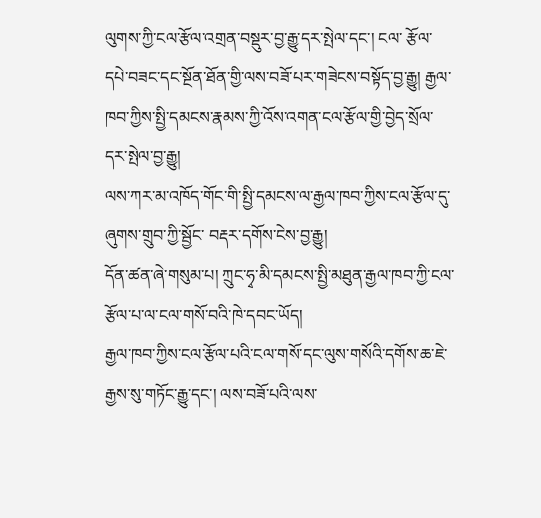ལུགས་ཀྱི་ངལ་རྩོལ་འགྲན་བསྡུར་བྱ་རྒྱུ་དར་སྤེལ་དང་། ངལ་ རྩོལ་དཔེ་བཟང་དང་སྔོན་ཐོན་གྱི་ལས་བཟོ་པར་གཟེངས་བསྟོད་བྱ་རྒྱུ། རྒྱལ་ཁབ་ཀྱིས་སྤྱི་དམངས་རྣམས་ཀྱི་འོས་འགན་ངལ་རྩོལ་གྱི་བྱེད་སྲོལ་དར་སྤེལ་བྱ་རྒྱུ།
ལས་ཀར་མ་འཁོད་གོང་གི་སྤྱི་དམངས་ལ་རྒྱལ་ཁབ་ཀྱིས་ངལ་རྩོལ་དུ་ཞུགས་གྲུབ་ཀྱི་སྦྱོང་ བརྡར་དགོས་ངེས་བྱ་རྒྱུ།
དོན་ཚན་ཞེ་གསུམ་པ། ཀྲུང་ཧྭ་མི་དམངས་སྤྱི་མཐུན་རྒྱལ་ཁབ་ཀྱི་ངལ་རྩོལ་པ་ལ་ངལ་གསོ་བའི་ཁེ་དབང་ཡོད།
རྒྱལ་ཁབ་ཀྱིས་ངལ་རྩོལ་པའི་ངལ་གསོ་དང་ལུས་གསོའི་དགོས་ཆ་ཇེ་རྒྱས་སུ་གཏོང་རྒྱུ་དང་། ལས་བཟོ་པའི་ལས་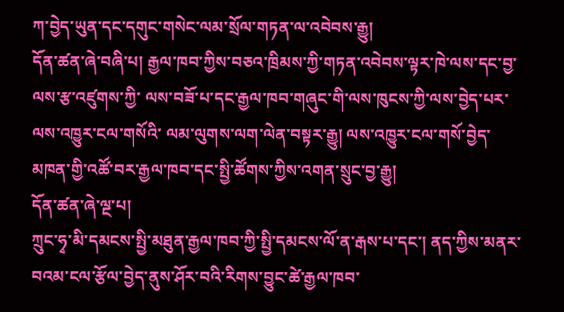ཀ་བྱེད་ཡུན་དང་དགུང་གསེང་ལམ་སྲོལ་གཏན་ལ་འབེབས་རྒྱུ།
དོན་ཚན་ཞེ་བཞི་པ། རྒྱལ་ཁབ་ཀྱིས་བཅའ་ཁྲིམས་ཀྱི་གཏན་འབེབས་ལྟར་ཁེ་ལས་དང་བྱ་ལས་རྩ་འཛུགས་ཀྱི་ ལས་བཟོ་པ་དང་རྒྱལ་ཁབ་གཞུང་གི་ལས་ཁུངས་ཀྱི་ལས་བྱེད་པར་ལས་འཁྱུར་ངལ་གསོའི་ ལམ་ལུགས་ལག་ལེན་བསྟར་རྒྱུ། ལས་འཁྱུར་ངལ་གསོ་བྱེད་མཁན་གྱི་འཚོ་བར་རྒྱལ་ཁབ་དང་སྤྱི་ཚོགས་ཀྱིས་འགན་སྲུང་བྱ་རྒྱུ།
དོན་ཚན་ཞེ་ལྔ་པ།
ཀྲུང་ཧྭ་མི་དམངས་སྤྱི་མཐུན་རྒྱལ་ཁབ་ཀྱི་སྤྱི་དམངས་ལོ་ན་རྒས་པ་དང་། ནད་ཀྱིས་མནར་ བའམ་ངལ་རྩོལ་བྱེད་ནུས་ཤོར་བའི་རིགས་བྱུང་ཚེ་རྒྱལ་ཁབ་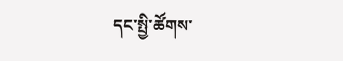དང་སྤྱི་ཚོགས་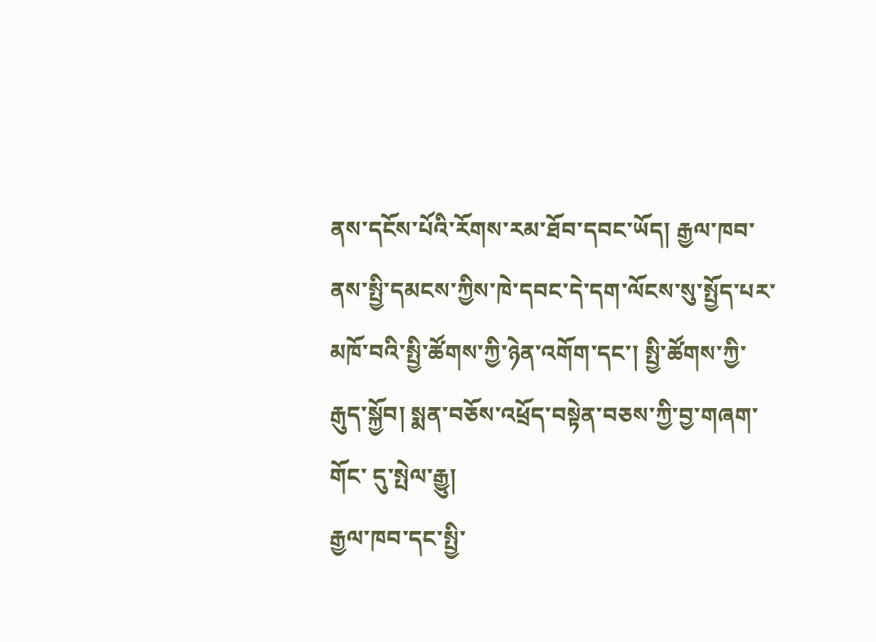ནས་དངོས་པོའི་རོགས་རམ་ཐོབ་དབང་ཡོད། རྒྱལ་ཁབ་ནས་སྤྱི་དམངས་ཀྱིས་ཁེ་དབང་དེ་དག་ལོངས་སུ་སྤྱོད་པར་མཁོ་བའི་སྤྱི་ཚོགས་ཀྱི་ཉེན་འགོག་དང་། སྤྱི་ཚོགས་ཀྱི་རྒུད་སྐྱོབ། སྨན་བཅོས་འཕྲོད་བསྟེན་བཅས་ཀྱི་བྱ་གཞག་གོང་ དུ་སྤེལ་རྒྱུ།
རྒྱལ་ཁབ་དང་སྤྱི་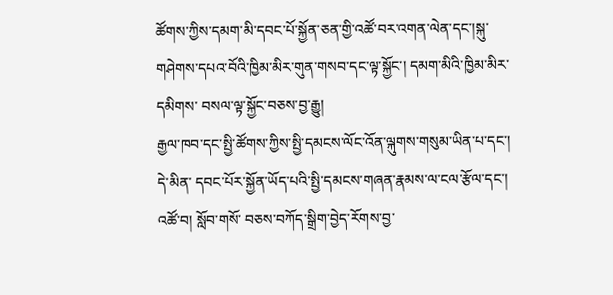ཚོགས་ཀྱིས་དམག་མི་དབང་པོ་སྐྱོན་ཅན་གྱི་འཚོ་བར་འགན་ལེན་དང་།སྐུ་གཤེགས་དཔའ་བོའི་ཁྱིམ་མིར་གུན་གསབ་དང་ལྟ་སྐྱོང་། དམག་མིའི་ཁྱིམ་མིར་དམིགས་ བསལ་ལྟ་སྐྱོང་བཅས་བྱ་རྒྱུ།
རྒྱལ་ཁབ་དང་སྤྱི་ཚོགས་ཀྱིས་སྤྱི་དམངས་ལོང་འོན་ལྐུགས་གསུམ་ཡིན་པ་དང་། དེ་མིན་ དབང་པོར་སྐྱོན་ཡོད་པའི་སྤྱི་དམངས་གཞན་རྣམས་ལ་ངལ་རྩོལ་དང་། འཚོ་བ། སློབ་གསོ་ བཅས་བཀོད་སྒྲིག་བྱེད་རོགས་བྱ་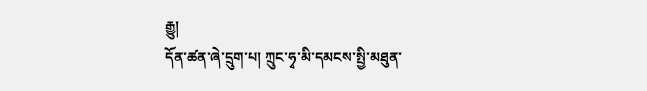རྒྱུ།
དོན་ཚན་ཞེ་དྲུག་པ། ཀྲུང་ཧྭ་མི་དམངས་སྤྱི་མཐུན་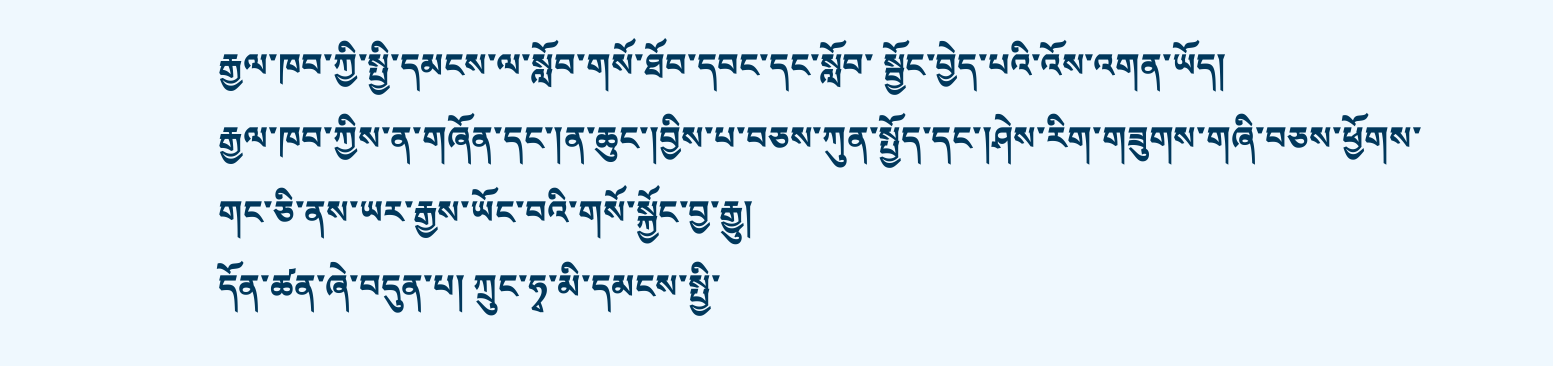རྒྱལ་ཁབ་ཀྱི་སྤྱི་དམངས་ལ་སློབ་གསོ་ཐོབ་དབང་དང་སློབ་ སྦྱོང་བྱེད་པའི་འོས་འགན་ཡོད།
རྒྱལ་ཁབ་ཀྱིས་ན་གཞོན་དང་།ན་ཆུང་།བྱིས་པ་བཅས་ཀུན་སྤྱོད་དང་།ཤེས་རིག་གཟུགས་གཞི་བཅས་ཕྱོགས་གང་ཅི་ནས་ཡར་རྒྱས་ཡོང་བའི་གསོ་སྐྱོང་བྱ་རྒྱུ།
དོན་ཚན་ཞེ་བདུན་པ། ཀྲུང་ཧྭ་མི་དམངས་སྤྱི་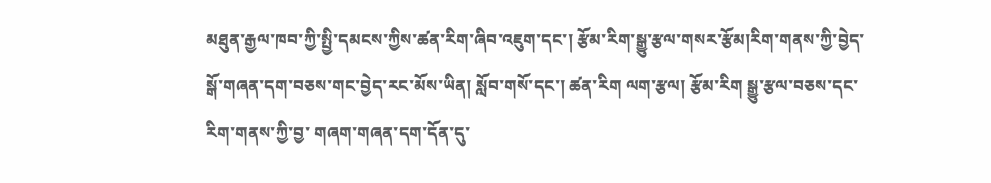མཐུན་རྒྱལ་ཁབ་ཀྱི་སྤྱི་དམངས་ཀྱིས་ཚན་རིག་ཞིབ་འཇུག་དང་། རྩོམ་རིག་སྒྱུ་རྩལ་གསར་རྩོམ།རིག་གནས་ཀྱི་བྱེད་སྒོ་གཞན་དག་བཅས་གང་བྱེད་རང་མོས་ཡིན། སློབ་གསོ་དང་། ཚན་རིག ལག་རྩལ། རྩོམ་རིག སྒྱུ་རྩལ་བཅས་དང་རིག་གནས་ཀྱི་བྱ་ གཞག་གཞན་དག་དོན་དུ་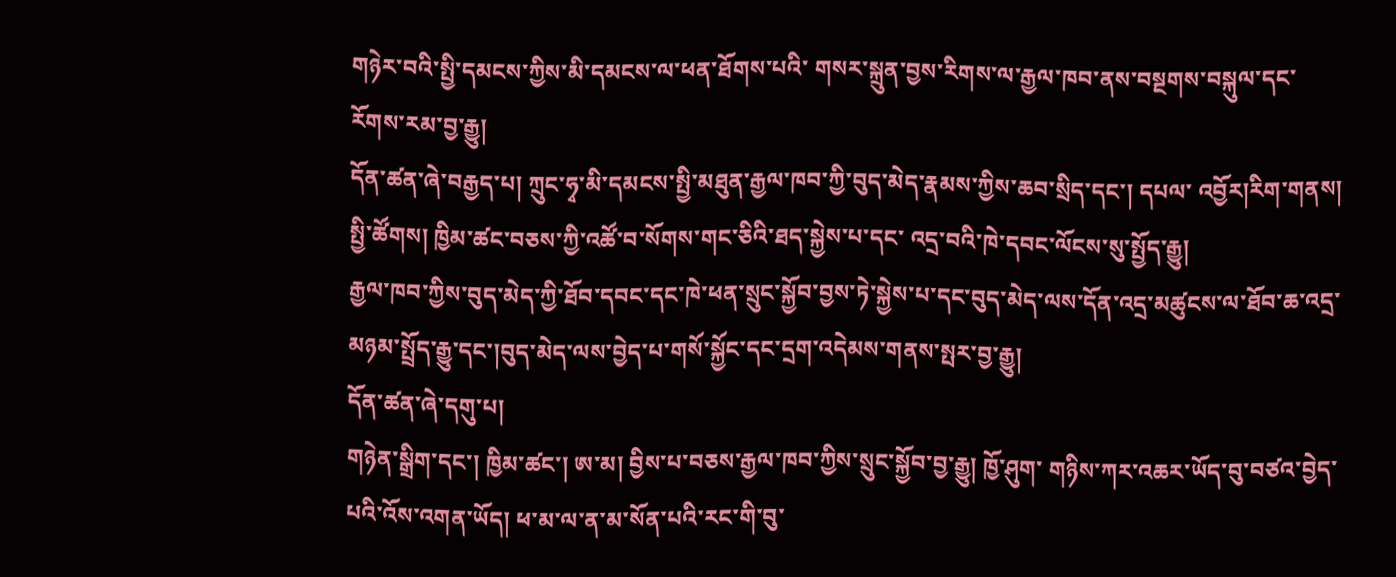གཉེར་བའི་སྤྱི་དམངས་ཀྱིས་མི་དམངས་ལ་ཕན་ཐོགས་པའི་ གསར་སྐྲུན་བྱས་རིགས་ལ་རྒྱལ་ཁབ་ནས་བསྔགས་བསྐུལ་དང་རོགས་རམ་བྱ་རྒྱུ།
དོན་ཚན་ཞེ་བརྒྱད་པ། ཀྲུང་ཧྭ་མི་དམངས་སྤྱི་མཐུན་རྒྱལ་ཁབ་ཀྱི་བུད་མེད་རྣམས་ཀྱིས་ཆབ་སྲིད་དང་། དཔལ་ འབྱོར།རིག་གནས། སྤྱི་ཚོགས། ཁྱིམ་ཚང་བཅས་ཀྱི་འཚོ་བ་སོགས་གང་ཅིའི་ཐད་སྐྱེས་པ་དང་ འདྲ་བའི་ཁེ་དབང་ལོངས་སུ་སྤྱོད་རྒྱུ།
རྒྱལ་ཁབ་ཀྱིས་བུད་མེད་ཀྱི་ཐོབ་དབང་དང་ཁེ་ཕན་སྲུང་སྐྱོབ་བྱས་ཏེ་སྐྱེས་པ་དང་བུད་མེད་ལས་དོན་འདྲ་མཚུངས་ལ་ཐོབ་ཆ་འདྲ་མཉམ་སྤྲོད་རྒྱུ་དང་།བུད་མེད་ལས་བྱེད་པ་གསོ་སྐྱོང་དང་དྲག་འདེམས་གནས་སྤར་བྱ་རྒྱུ།
དོན་ཚན་ཞེ་དགུ་པ།
གཉེན་སྒྲིག་དང་། ཁྱིམ་ཚང་། ཨ་མ། བྱིས་པ་བཅས་རྒྱལ་ཁབ་ཀྱིས་སྲུང་སྐྱོབ་བྱ་རྒྱུ། ཁྱོ་ཤུག་ གཉིས་ཀར་འཆར་ཡོད་བུ་བཙའ་བྱེད་པའི་འོས་འགན་ཡོད། ཕ་མ་ལ་ན་མ་སོན་པའི་རང་གི་བུ་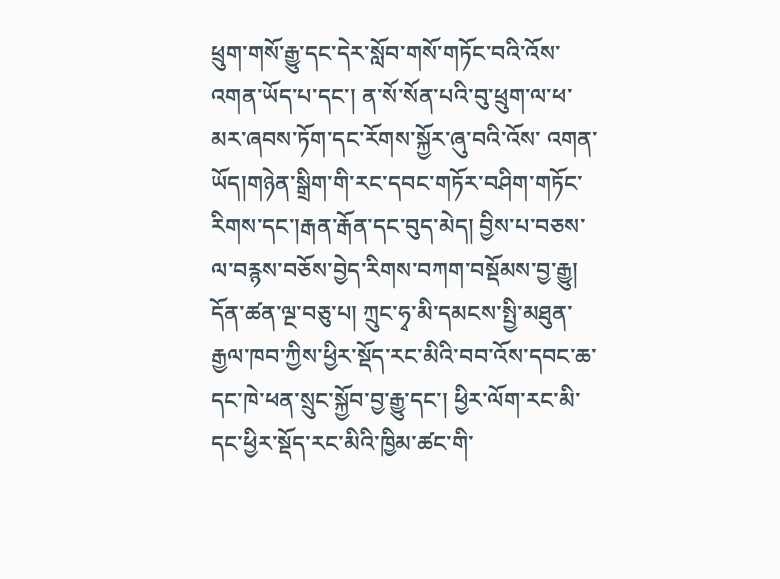ཕྲུག་གསོ་རྒྱུ་དང་དེར་སློབ་གསོ་གཏོང་བའི་འོས་འགན་ཡོད་པ་དང་། ན་སོ་སོན་པའི་བུ་ཕྲུག་ལ་ཕ་མར་ཞབས་ཏོག་དང་རོགས་སྐྱོར་ཞུ་བའི་འོས་ འགན་ཡོད།གཉེན་སྒྲིག་གི་རང་དབང་གཏོར་བཤིག་གཏོང་རིགས་དང་།རྒན་རྒོན་དང་བུད་མེད། བྱིས་པ་བཅས་ལ་བརྙས་བཅོས་བྱེད་རིགས་བཀག་བསྡོམས་བྱ་རྒྱུ།
དོན་ཚན་ལྔ་བཅུ་པ། ཀྲུང་ཧྭ་མི་དམངས་སྤྱི་མཐུན་རྒྱལ་ཁབ་ཀྱིས་ཕྱིར་སྡོད་རང་མིའི་བབ་འོས་དབང་ཆ་དང་ཁེ་ཕན་སྲུང་སྐྱོབ་བྱ་རྒྱུ་དང་། ཕྱིར་ལོག་རང་མི་དང་ཕྱིར་སྡོད་རང་མིའི་ཁྱིམ་ཚང་གི་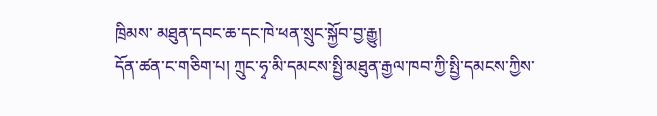ཁྲིམས་ མཐུན་དབང་ཆ་དང་ཁེ་ཕན་སྲུང་སྐྱོབ་བྱ་རྒྱུ།
དོན་ཚན་ང་གཅིག་པ། ཀྲུང་ཧྭ་མི་དམངས་སྤྱི་མཐུན་རྒྱལ་ཁབ་ཀྱི་སྤྱི་དམངས་ཀྱིས་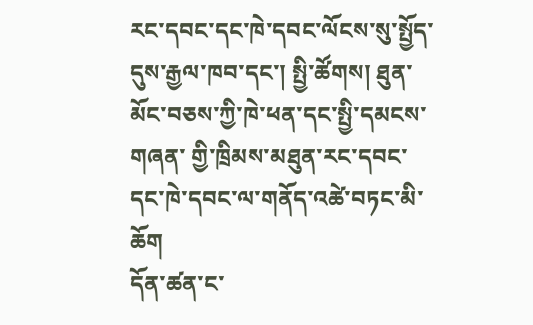རང་དབང་དང་ཁེ་དབང་ལོངས་སུ་སྤྱོད་དུས་རྒྱལ་ཁབ་དང་། སྤྱི་ཚོགས། ཐུན་མོང་བཅས་ཀྱི་ཁེ་ཕན་དང་སྤྱི་དམངས་གཞན་ གྱི་ཁྲིམས་མཐུན་རང་དབང་དང་ཁེ་དབང་ལ་གནོད་འཚེ་བཏང་མི་ཆོག
དོན་ཚན་ང་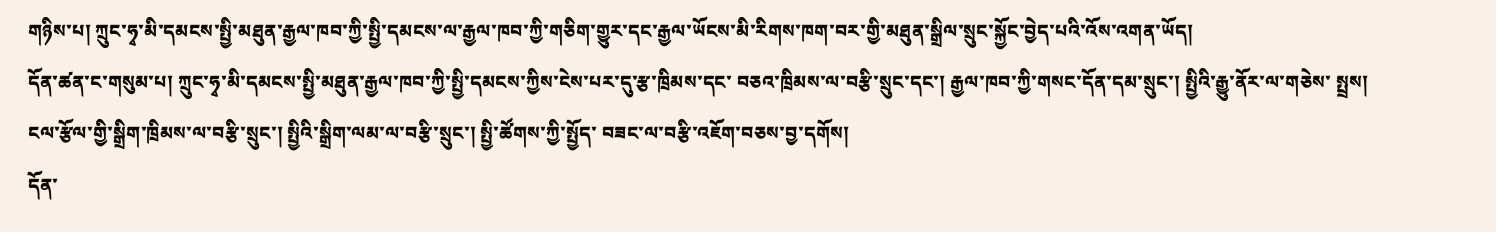གཉིས་པ། ཀྲུང་ཧྭ་མི་དམངས་སྤྱི་མཐུན་རྒྱལ་ཁབ་ཀྱི་སྤྱི་དམངས་ལ་རྒྱལ་ཁབ་ཀྱི་གཅིག་གྱུར་དང་རྒྱལ་ཡོངས་མི་རིགས་ཁག་བར་གྱི་མཐུན་སྒྲིལ་སྲུང་སྐྱོང་བྱེད་པའི་འོས་འགན་ཡོད།
དོན་ཚན་ང་གསུམ་པ། ཀྲུང་ཧྭ་མི་དམངས་སྤྱི་མཐུན་རྒྱལ་ཁབ་ཀྱི་སྤྱི་དམངས་ཀྱིས་ངེས་པར་དུ་རྩ་ཁྲིམས་དང་ བཅའ་ཁྲིམས་ལ་བརྩི་སྲུང་དང་། རྒྱལ་ཁབ་ཀྱི་གསང་དོན་དམ་སྲུང་། སྤྱིའི་རྒྱུ་ནོར་ལ་གཅེས་ སྤྲས། ངལ་རྩོལ་གྱི་སྒྲིག་ཁྲིམས་ལ་བརྩི་སྲུང་། སྤྱིའི་སྒྲིག་ལམ་ལ་བརྩི་སྲུང་། སྤྱི་ཚོགས་ཀྱི་སྤྱོད་ བཟང་ལ་བརྩི་འཇོག་བཅས་བྱ་དགོས།
དོན་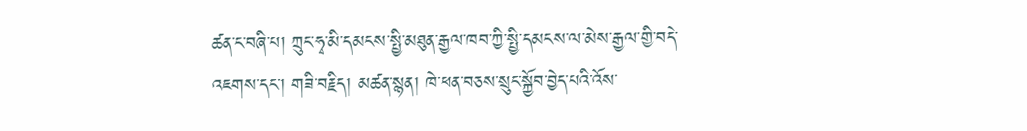ཚན་ང་བཞི་པ། ཀྲུང་ཧྭ་མི་དམངས་སྤྱི་མཐུན་རྒྱལ་ཁབ་ཀྱི་སྤྱི་དམངས་ལ་མེས་རྒྱལ་གྱི་བདེ་འཇགས་དང་། གཟི་བརྗིད། མཚན་སྙན། ཁེ་ཕན་བཅས་སྲུང་སྐྱོབ་བྱེད་པའི་འོས་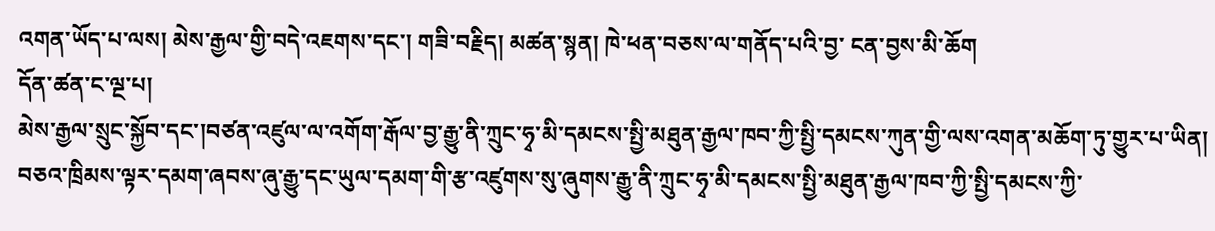འགན་ཡོད་པ་ལས། མེས་རྒྱལ་གྱི་བདེ་འཇགས་དང་། གཟི་བརྗིད། མཚན་སྙན། ཁེ་ཕན་བཅས་ལ་གནོད་པའི་བྱ་ ངན་བྱས་མི་ཆོག
དོན་ཚན་ང་ལྔ་པ།
མེས་རྒྱལ་སྲུང་སྐྱོབ་དང་།བཙན་འཛུལ་ལ་འགོག་རྒོལ་བྱ་རྒྱུ་ནི་ཀྲུང་ཧྭ་མི་དམངས་སྤྱི་མཐུན་རྒྱལ་ཁབ་ཀྱི་སྤྱི་དམངས་ཀུན་གྱི་ལས་འགན་མཆོག་ཏུ་གྱུར་པ་ཡིན།
བཅའ་ཁྲིམས་ལྟར་དམག་ཞབས་ཞུ་རྒྱུ་དང་ཡུལ་དམག་གི་རྩ་འཛུགས་སུ་ཞུགས་རྒྱུ་ནི་ཀྲུང་ཧྭ་མི་དམངས་སྤྱི་མཐུན་རྒྱལ་ཁབ་ཀྱི་སྤྱི་དམངས་ཀྱི་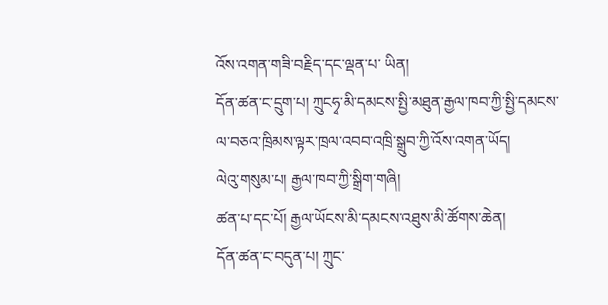འོས་འགན་གཟི་བརྗིད་དང་ལྡན་པ་ ཡིན།
དོན་ཚན་ང་དྲུག་པ། ཀྲུངཧྭ་མི་དམངས་སྤྱི་མཐུན་རྒྱལ་ཁབ་ཀྱི་སྤྱི་དམངས་ལ་བཅའ་ཁྲིམས་ལྟར་ཁྲལ་འབབ་འཁྲི་སྒྲུབ་ཀྱི་འོས་འགན་ཡོད།
ལེའུ་གསུམ་པ། རྒྱལ་ཁབ་ཀྱི་སྒྲིག་གཞི།
ཚན་པ་དང་པོ། རྒྱལ་ཡོངས་མི་དམངས་འཐུས་མི་ཚོགས་ཆེན།
དོན་ཚན་ང་བདུན་པ། ཀྲུང་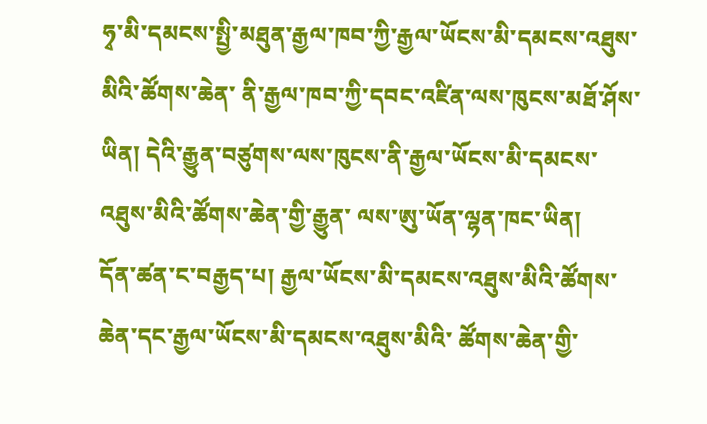ཧྭ་མི་དམངས་སྤྱི་མཐུན་རྒྱལ་ཁབ་ཀྱི་རྒྱལ་ཡོངས་མི་དམངས་འཐུས་མིའི་ཚོགས་ཆེན་ ནི་རྒྱལ་ཁབ་ཀྱི་དབང་འཛིན་ལས་ཁུངས་མཐོ་ཤོས་ཡིན། དེའི་རྒྱུན་བཙུགས་ལས་ཁུངས་ནི་རྒྱལ་ཡོངས་མི་དམངས་འཐུས་མིའི་ཚོགས་ཆེན་གྱི་རྒྱུན་ ལས་ཨུ་ཡོན་ལྷན་ཁང་ཡིན།
དོན་ཚན་ང་བརྒྱད་པ། རྒྱལ་ཡོངས་མི་དམངས་འཐུས་མིའི་ཚོགས་ཆེན་དང་རྒྱལ་ཡོངས་མི་དམངས་འཐུས་མིའི་ ཚོགས་ཆེན་གྱི་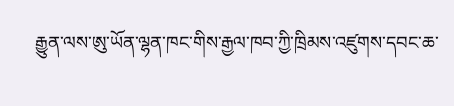རྒྱུན་ལས་ཨུ་ཡོན་ལྷན་ཁང་གིས་རྒྱལ་ཁབ་ཀྱི་ཁྲིམས་འཛུགས་དབང་ཆ་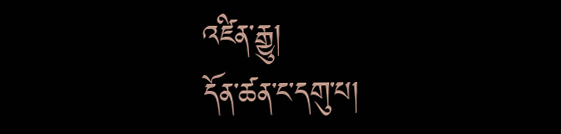འཛིན་རྒྱུ།
དོན་ཚན་ང་དགུ་པ།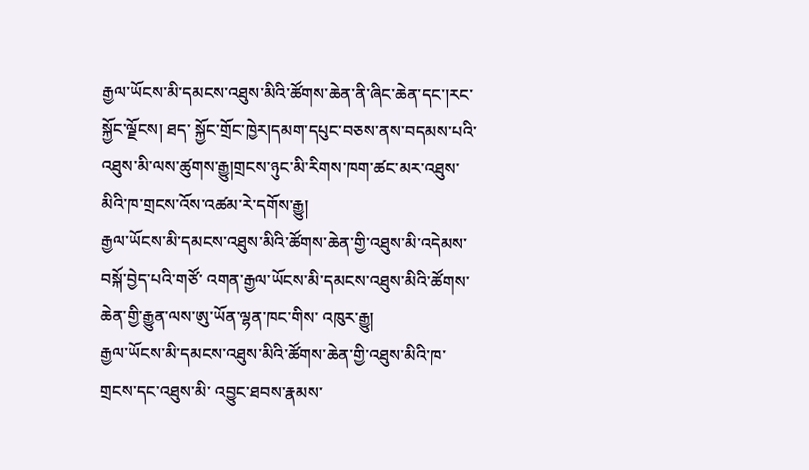རྒྱལ་ཡོངས་མི་དམངས་འཐུས་མིའི་ཚོགས་ཆེན་ནི་ཞིང་ཆེན་དང་།རང་སྐྱོང་ལྗོངས། ཐད་ སྐྱོང་གྲོང་ཁྱེར།དམག་དཔུང་བཅས་ནས་བདམས་པའི་འཐུས་མི་ལས་ཚུགས་རྒྱུ།གྲངས་ཉུང་མི་རིགས་ཁག་ཚང་མར་འཐུས་མིའི་ཁ་གྲངས་འོས་འཚམ་རེ་དགོས་རྒྱུ།
རྒྱལ་ཡོངས་མི་དམངས་འཐུས་མིའི་ཚོགས་ཆེན་གྱི་འཐུས་མི་འདེམས་བསྐོ་བྱེད་པའི་གཙོ་ འགན་རྒྱལ་ཡོངས་མི་དམངས་འཐུས་མིའི་ཚོགས་ཆེན་གྱི་རྒྱུན་ལས་ཨུ་ཡོན་ལྷན་ཁང་གིས་ འཁུར་རྒྱུ།
རྒྱལ་ཡོངས་མི་དམངས་འཐུས་མིའི་ཚོགས་ཆེན་གྱི་འཐུས་མིའི་ཁ་གྲངས་དང་འཐུས་མི་ འབྱུང་ཐབས་རྣམས་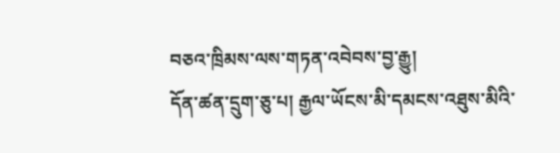བཅའ་ཁྲིམས་ལས་གཏན་འབེབས་བྱ་རྒྱུ།
དོན་ཚན་དྲུག་ཅུ་པ། རྒྱལ་ཡོངས་མི་དམངས་འཐུས་མིའི་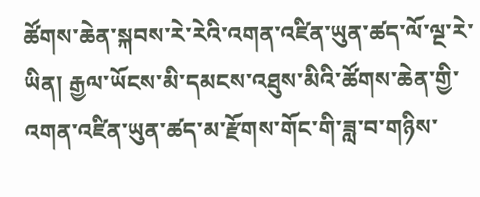ཚོགས་ཆེན་སྐབས་རེ་རེའི་འགན་འཛིན་ཡུན་ཚད་ལོ་ལྔ་རེ་ཡིན། རྒྱལ་ཡོངས་མི་དམངས་འཐུས་མིའི་ཚོགས་ཆེན་གྱི་འགན་འཛིན་ཡུན་ཚད་མ་རྫོགས་གོང་གི་ཟླ་བ་གཉིས་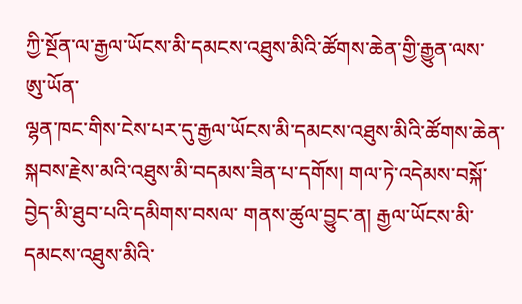ཀྱི་སྔོན་ལ་རྒྱལ་ཡོངས་མི་དམངས་འཐུས་མིའི་ཚོགས་ཆེན་གྱི་རྒྱུན་ལས་ཨུ་ཡོན་
ལྷན་ཁང་གིས་ངེས་པར་དུ་རྒྱལ་ཡོངས་མི་དམངས་འཐུས་མིའི་ཚོགས་ཆེན་སྐབས་རྗེས་མའི་འཐུས་མི་བདམས་ཟིན་པ་དགོས། གལ་ཏེ་འདེམས་བསྐོ་བྱེད་མི་ཐུབ་པའི་དམིགས་བསལ་ གནས་ཚུལ་བྱུང་ན། རྒྱལ་ཡོངས་མི་དམངས་འཐུས་མིའི་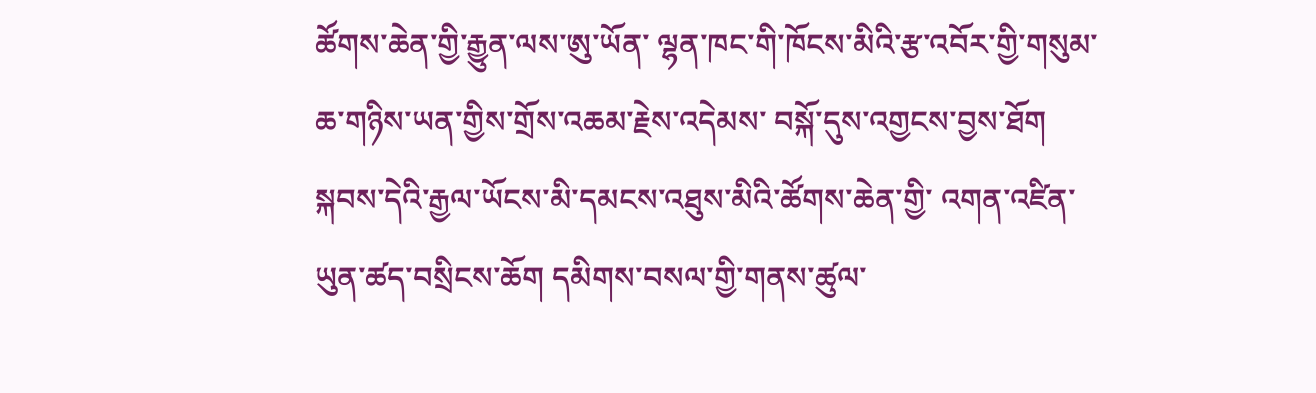ཚོགས་ཆེན་གྱི་རྒྱུན་ལས་ཨུ་ཡོན་ ལྷན་ཁང་གི་ཁོངས་མིའི་རྩ་འབོར་གྱི་གསུམ་ཆ་གཉིས་ཡན་གྱིས་གྲོས་འཆམ་རྗེས་འདེམས་ བསྐོ་དུས་འགྱངས་བྱས་ཐོག སྐབས་དེའི་རྒྱལ་ཡོངས་མི་དམངས་འཐུས་མིའི་ཚོགས་ཆེན་གྱི་ འགན་འཛིན་ཡུན་ཚད་བསྲིངས་ཆོག དམིགས་བསལ་གྱི་གནས་ཚུལ་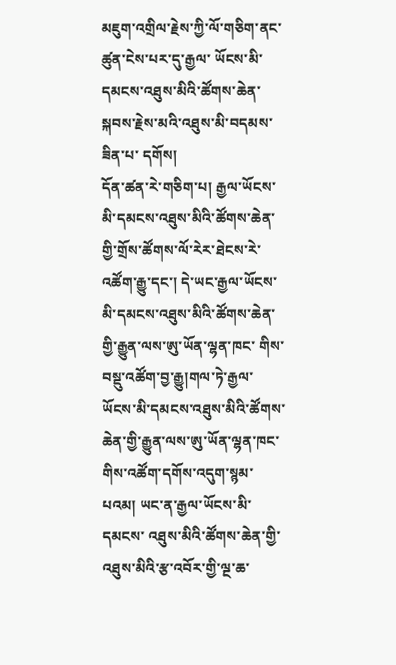མཇུག་འགྲིལ་རྗེས་ཀྱི་ལོ་གཅིག་ནང་ཚུན་ངེས་པར་དུ་རྒྱལ་ ཡོངས་མི་དམངས་འཐུས་མིའི་ཚོགས་ཆེན་སྐབས་རྗེས་མའི་འཐུས་མི་བདམས་ཟིན་པ་ དགོས།
དོན་ཚན་རེ་གཅིག་པ། རྒྱལ་ཡོངས་མི་དམངས་འཐུས་མིའི་ཚོགས་ཆེན་གྱི་གྲོས་ཚོགས་ལོ་རེར་ཐེངས་རེ་འཚོག་རྒྱུ་དང་། དེ་ཡང་རྒྱལ་ཡོངས་མི་དམངས་འཐུས་མིའི་ཚོགས་ཆེན་གྱི་རྒྱུན་ལས་ཨུ་ཡོན་ལྷན་ཁང་ གིས་བསྡུ་འཚོག་བྱ་རྒྱུ།གལ་ཏེ་རྒྱལ་ཡོངས་མི་དམངས་འཐུས་མིའི་ཚོགས་ཆེན་གྱི་རྒྱུན་ལས་ཨུ་ཡོན་ལྷན་ཁང་གིས་འཚོག་དགོས་འདུག་སྙམ་པའམ། ཡང་ན་རྒྱལ་ཡོངས་མི་དམངས་ འཐུས་མིའི་ཚོགས་ཆེན་གྱི་འཐུས་མིའི་རྩ་འབོར་གྱི་ལྔ་ཆ་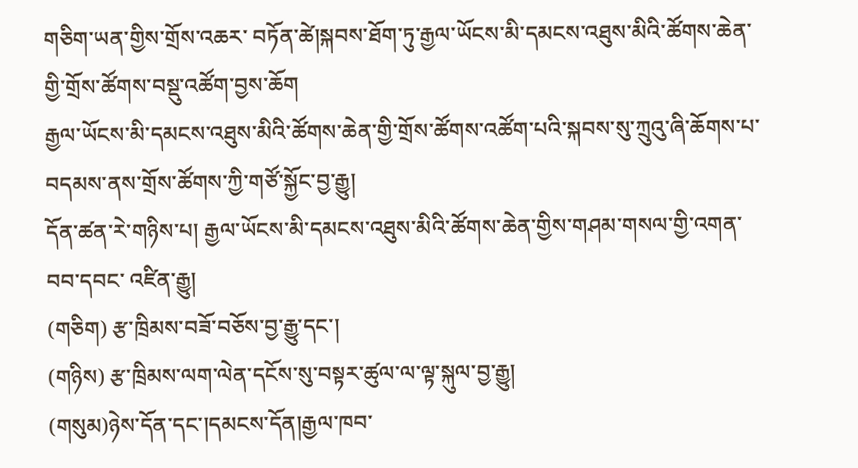གཅིག་ཡན་གྱིས་གྲོས་འཆར་ བཏོན་ཚེ།སྐབས་ཐོག་ཏུ་རྒྱལ་ཡོངས་མི་དམངས་འཐུས་མིའི་ཚོགས་ཆེན་གྱི་གྲོས་ཚོགས་བསྡུ་འཚོག་བྱས་ཆོག
རྒྱལ་ཡོངས་མི་དམངས་འཐུས་མིའི་ཚོགས་ཆེན་གྱི་གྲོས་ཚོགས་འཚོག་པའི་སྐབས་སུ་ཀྲུའུ་ཞི་ཆོགས་པ་བདམས་ནས་གྲོས་ཚོགས་ཀྱི་གཙོ་སྐྱོང་བྱ་རྒྱུ།
དོན་ཚན་རེ་གཉིས་པ། རྒྱལ་ཡོངས་མི་དམངས་འཐུས་མིའི་ཚོགས་ཆེན་གྱིས་གཤམ་གསལ་གྱི་འགན་བབ་དབང་ འཛིན་རྒྱུ།
(གཅིག) རྩ་ཁྲིམས་བཟོ་བཅོས་བྱ་རྒྱུ་དང་།
(གཉིས) རྩ་ཁྲིམས་ལག་ལེན་དངོས་སུ་བསྟར་ཚུལ་ལ་ལྟ་སྐུལ་བྱ་རྒྱུ།
(གསུམ)ཉེས་དོན་དང་།དམངས་དོན།རྒྱལ་ཁབ་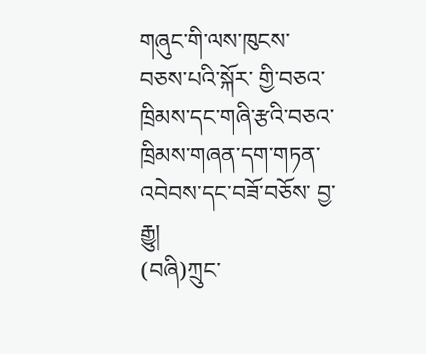གཞུང་གི་ལས་ཁུངས་བཅས་པའི་སྐོར་ གྱི་བཅའ་ཁྲིམས་དང་གཞི་རྩའི་བཅའ་ཁྲིམས་གཞན་དག་གཏན་འབེབས་དང་བཟོ་བཅོས་ བྱ་རྒྱུ།
(བཞི)ཀྲུང་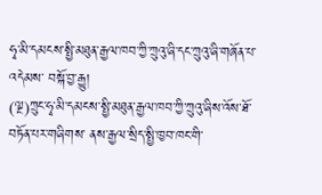ཧྭ་མི་དམངས་སྤྱི་མཐུན་རྒྱལ་ཁབ་ཀྱི་ཀྲུའུ་ཞི་དང་ཀྲུའུ་ཞི་གཞོན་པ་འདེམས་ བསྐོ་བྱ་རྒྱུ།
(ལྔ)ཀྲུང་ཧྭ་མི་དམངས་སྤྱི་མཐུན་རྒྱལ་ཁབ་ཀྱི་ཀྲུའུ་ཞིས་འོས་ཐོ་བཏོན་པར་གཞིགས་ ནས་རྒྱལ་སྲིད་སྤྱི་ཁྱབ་ཁང་གི་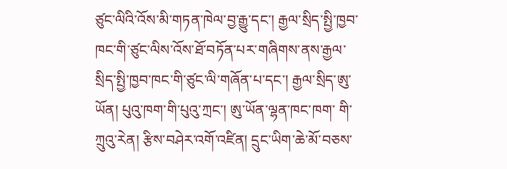ཙུང་ལིའི་འོས་མི་གཏན་ཁེལ་བྱ་རྒྱུ་དང་། རྒྱལ་སྲིད་སྤྱི་ཁྱབ་ཁང་གི་ཙུང་ལིས་འོས་ཐོ་བཏོན་པར་གཞིགས་ནས་རྒྱལ་སྲིད་སྤྱི་ཁྱབ་ཁང་གི་ཙུང་ལི་གཞོན་པ་དང་། རྒྱལ་སྲིད་ཨུ་ཡོན། པུའུ་ཁག་གི་པུའུ་ཀྲང་། ཨུ་ཡོན་ལྷན་ཁང་ཁག་ གི་ཀྲུའུ་རེན། རྩིས་བཤེར་འགོ་འཛིན། དྲུང་ཡིག་ཆེ་མོ་བཅས་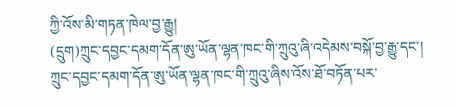ཀྱི་འོས་མི་གཏན་ཁེལ་བྱ་རྒྱུ།
(དྲུག)ཀྲུང་དབྱང་དམག་དོན་ཨུ་ཡོན་ལྷན་ཁང་གི་ཀྲུའུ་ཞི་འདེམས་བསྐོ་བྱ་རྒྱུ་དང་།
ཀྲུང་དབྱང་དམག་དོན་ཨུ་ཡོན་ལྷན་ཁང་གི་ཀྲུའུ་ཞིས་འོས་ཐོ་བཏོན་པར་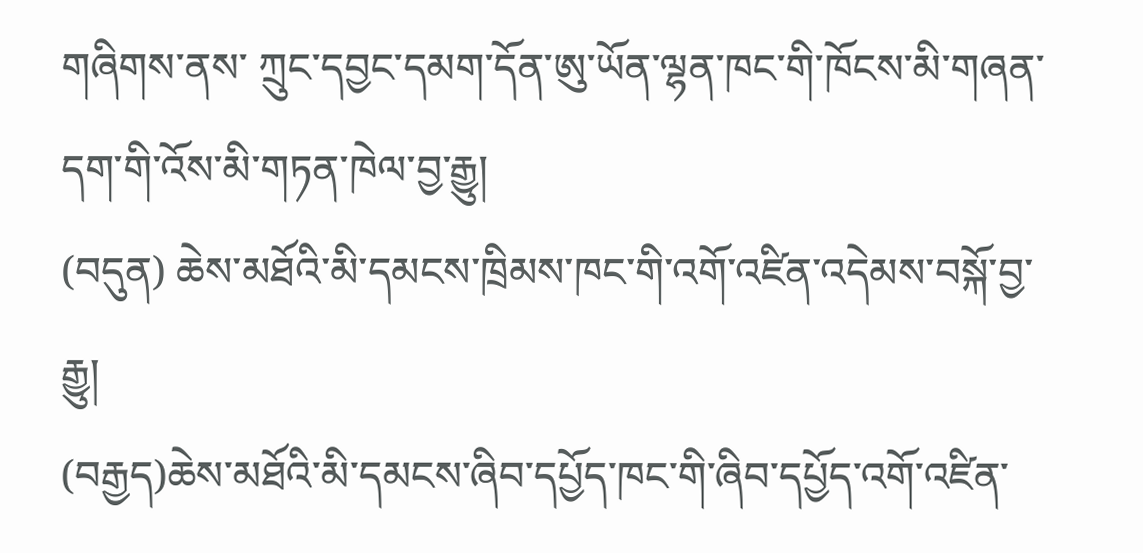གཞིགས་ནས་ ཀྲུང་དབྱང་དམག་དོན་ཨུ་ཡོན་ལྷན་ཁང་གི་ཁོངས་མི་གཞན་དག་གི་འོས་མི་གཏན་ཁེལ་བྱ་རྒྱུ།
(བདུན) ཆེས་མཐོའི་མི་དམངས་ཁྲིམས་ཁང་གི་འགོ་འཛིན་འདེམས་བསྐོ་བྱ་རྒྱུ།
(བརྒྱད)ཆེས་མཐོའི་མི་དམངས་ཞིབ་དཔྱོད་ཁང་གི་ཞིབ་དཔྱོད་འགོ་འཛིན་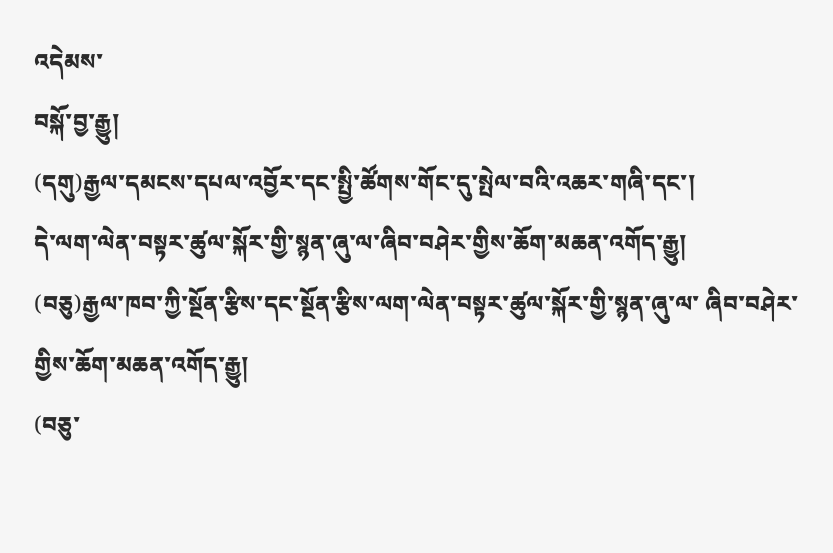འདེམས་
བསྐོ་བྱ་རྒྱུ།
(དགུ)རྒྱལ་དམངས་དཔལ་འབྱོར་དང་སྤྱི་ཚོགས་གོང་དུ་སྤེལ་བའི་འཆར་གཞི་དང་།
དེ་ལག་ལེན་བསྟར་ཚུལ་སྐོར་གྱི་སྙན་ཞུ་ལ་ཞིབ་བཤེར་གྱིས་ཆོག་མཆན་འགོད་རྒྱུ།
(བཅུ)རྒྱལ་ཁབ་ཀྱི་སྔོན་རྩིས་དང་སྔོན་རྩིས་ལག་ལེན་བསྟར་ཚུལ་སྐོར་གྱི་སྙན་ཞུ་ལ་ ཞིབ་བཤེར་གྱིས་ཆོག་མཆན་འགོད་རྒྱུ།
(བཅུ་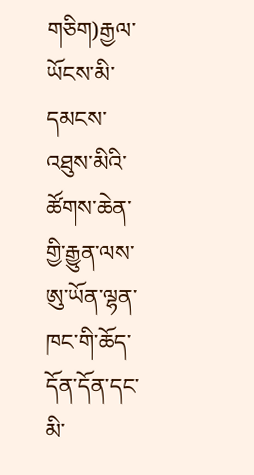གཅིག)རྒྱལ་ཡོངས་མི་དམངས་འཐུས་མིའི་ཚོགས་ཆེན་གྱི་རྒྱུན་ལས་ཨུ་ཡོན་ལྷན་ ཁང་གི་ཆོད་དོན་དོན་དང་མི་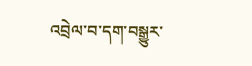འབྲེལ་བ་དག་བསྒྱུར་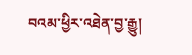བའམ་ཕྱིར་འཐེན་བྱ་རྒྱུ།